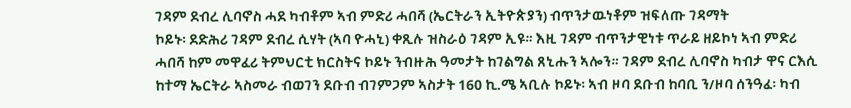ገዳም ደብረ ሊባኖስ ሓደ ካብቶም ኣብ ምድሪ ሓበሻ (ኤርትራን ኢትዮጵያን) ብጥንታዉነቶም ዝፍለጡ ገዳማት
ኮይኑ፡ ደድሕሪ ገዳም ደብረ ሲሃት (ኣባ ዮሓኒ) ቀጺሉ ዝስራዕ ገዳም ኢዩ። እዚ ገዳም ብጥንታዊነቱ ጥራይ ዘይኮነ ኣብ ምድሪ ሓበሻ ከም መዋፈሪ ትምህርቲ ክርስትና ኮይኑ ንብዙሕ ዓመታት ከገልግል ጸኒሑን ኣሎን። ገዳም ደብረ ሊባኖስ ካብታ ዋና ርእሲ ከተማ ኤርትራ ኣስመራ ብወገን ደቡብ ብገምጋም ኣስታት 160 ኪ.ሜ ኣቢሉ ኮይኑ፡ ኣብ ዞባ ደቡብ ከባቢ ን/ዞባ ሰንዓፈ፡ ካብ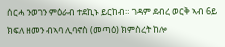ሰርሓ ንወገን ምዕራብ ተደኪኑ ይርከብ። ገዳም ደብረ ወርቅ ኣብ 6ይ ክፍለ ዘመን ብኣባ ሊባኖስ (መጣዕ) ክምስረት ከሎ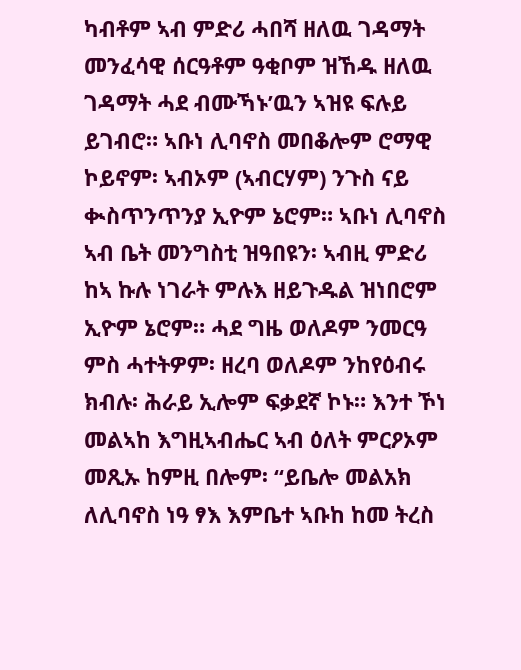ካብቶም ኣብ ምድሪ ሓበሻ ዘለዉ ገዳማት መንፈሳዊ ሰርዓቶም ዓቂቦም ዝኸዱ ዘለዉ ገዳማት ሓደ ብሙኻኑ’ዉን ኣዝዩ ፍሉይ ይገብሮ። ኣቡነ ሊባኖስ መበቆሎም ሮማዊ ኮይኖም፡ ኣብኦም (ኣብርሃም) ንጉስ ናይ ቊስጥንጥንያ ኢዮም ኔሮም። ኣቡነ ሊባኖስ ኣብ ቤት መንግስቲ ዝዓበዩን፡ ኣብዚ ምድሪ ከኣ ኩሉ ነገራት ምሉእ ዘይጉዱል ዝነበሮም ኢዮም ኔሮም። ሓደ ግዜ ወለዶም ንመርዓ ምስ ሓተትዎም፡ ዘረባ ወለዶም ንከየዕብሩ ክብሉ፡ ሕራይ ኢሎም ፍቃደኛ ኮኑ። እንተ ኾነ መልኣከ እግዚኣብሔር ኣብ ዕለት ምርዖኦም መጺኡ ከምዚ በሎም፡ “ይቤሎ መልአክ ለሊባኖስ ነዓ ፃእ እምቤተ ኣቡከ ከመ ትረስ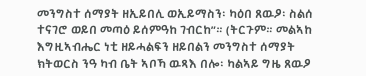መንግስተ ሰማያት ዘኢይበሊ ወኢይማስን፡ ካዕበ ጸዉዖ፡ ስልሰ ተናገሮ ወይበ መጣዕ ይሰምዓከ ገብርከ”። (ትርጉም። መልኣከ እግዚኣብሔር ነቲ ዘይሓልፍን ዘይበልን መንግስተ ሰማያት ክትወርስ ንዓ ካብ ቤት ኣቦኻ ዉጻእ በሎ፡ ካልኣይ ግዜ ጸዉዖ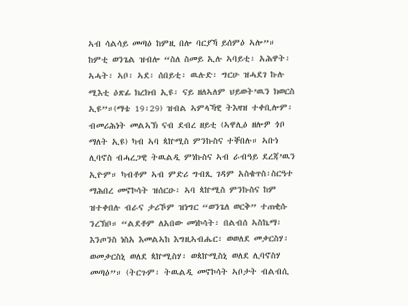ኣብ ሳልሳይ መጣዕ ከምዚ በሎ ባርያኻ ይሰምዕ ኣሎ”። ከምቲ ወንጌል ዝብሎ “ስለ ስመይ ኢሉ ኣባይቲ፡ አሕዋት፡ ኣሓት፡ ኣቦ፡ ኣደ፡ ሰበይቲ፡ ዉሉድ፡ ግርሁ ዝሓደገ ኩሉ ሚእቲ ዕጽፊ ክረክብ ኢዩ፡ ናይ ዘለኣለም ህይወት’ዉን ክወርስ ኢዩ”።(ማቴ 19፡29) ዝብል ኣምላኻዊ ትእዛዝ ተቀቢሎም፡ ብመሪሕነት መልኣኽ ናብ ደብረ ዘይቲ (ኣዋሊዕ ዘሎዎ ጎቦ ማለት ኢዩ) ካብ ኣባ ጳኵሚስ ምንኩስና ተቐበሉ። ኣቡነ ሊባኖስ ብሓረጋዊ ትዉልዲ ምነኩስና ኣብ ራብዓይ ደረጃ’ዉን ኢዮም። ካብቶም ኣብ ምድሪ ግብጺ ገዳም አስቄጥስ፡ስርዓተ ማሕበረ መኖኮሳት ዝሰርዑ፡ ኣባ ጳኵሚስ ምንኩስና ከም ዝተቀበሉ ብራና ታሪኾም ዝነግር “ወንጌለ ወርቅ” ተጠቂሱ ንረኽቦ። “ልደቶም ለአበው መነኮሳት፡ በልብሰ ኣስኬማ፡ እንጦንስ ነስአ እመልኣከ እግዚኣብሔር፡ ወወለደ መቃርስሃ፡ ወመቃርስኒ ወለደ ጳኵሚስሃ፡ ወጳኵሚስኒ ወለደ ሊባኖስሃ መጣዕ”። (ትርጉም፡ ትዉልዲ መኖኮሳት ኣቦታት ብልብሲ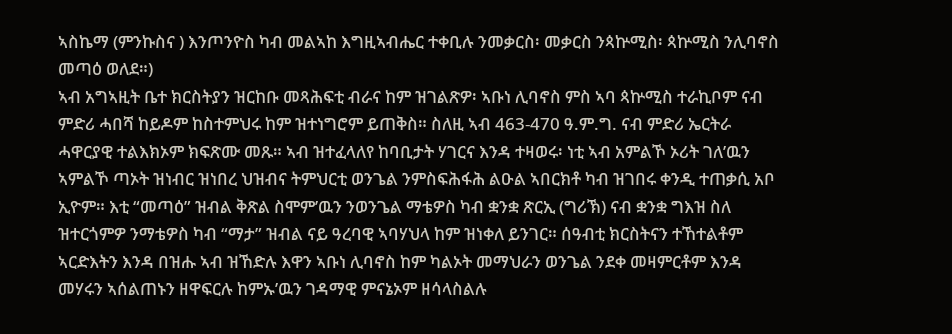ኣስኬማ (ምንኩስና ) እንጦንዮስ ካብ መልኣከ እግዚኣብሔር ተቀቢሉ ንመቃርስ፡ መቃርስ ንጳኵሚስ፡ ጳኵሚስ ንሊባኖስ መጣዕ ወለደ።)
ኣብ አግኣዚት ቤተ ክርስትያን ዝርከቡ መጻሕፍቲ ብራና ከም ዝገልጽዎ፡ ኣቡነ ሊባኖስ ምስ ኣባ ጳኵሚስ ተራኪቦም ናብ ምድሪ ሓበሻ ከይዶም ከስተምህሩ ከም ዝተነግሮም ይጠቅስ። ስለዚ ኣብ 463-470 ዓ.ም.ግ. ናብ ምድሪ ኤርትራ ሓዋርያዊ ተልእክኦም ክፍጽሙ መጹ። ኣብ ዝተፈላለየ ከባቢታት ሃገርና እንዳ ተዛወሩ፡ ነቲ ኣብ አምልኾ ኦሪት ገለ’ዉን ኣምልኾ ጣኦት ዝነብር ዝነበረ ህዝብና ትምህርቲ ወንጌል ንምስፍሕፋሕ ልዑል ኣበርክቶ ካብ ዝገበሩ ቀንዲ ተጠቃሲ አቦ ኢዮም። እቲ “መጣዕ” ዝብል ቅጽል ስሞም’ዉን ንወንጌል ማቴዎስ ካብ ቋንቋ ጽርኢ (ግሪኽ) ናብ ቋንቋ ግእዝ ስለ ዝተርጎምዎ ንማቴዎስ ካብ “ማታ” ዝብል ናይ ዓረባዊ ኣባሃህላ ከም ዝነቀለ ይንገር። ሰዓብቲ ክርስትናን ተኸተልቶም ኣርድእትን እንዳ በዝሑ ኣብ ዝኸድሉ እዋን ኣቡነ ሊባኖስ ከም ካልኦት መማህራን ወንጌል ንደቀ መዛምርቶም እንዳ መሃሩን ኣሰልጠኑን ዘዋፍርሉ ከምኡ’ዉን ገዳማዊ ምናኔኦም ዘሳላስልሉ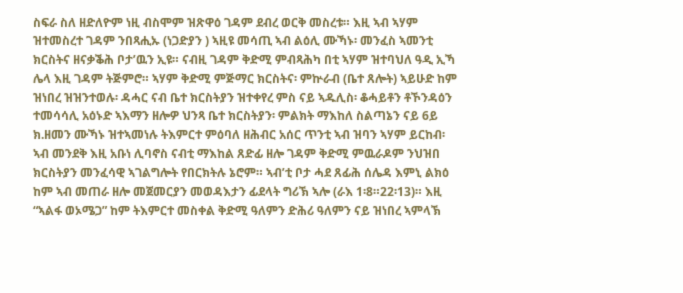ስፍራ ስለ ዘድለዮም ነዚ ብስሞም ዝጽዋዕ ገዳም ደብረ ወርቅ መስረቱ። እዚ ኣብ ኣሃም ዝተመስረተ ገዳም ንበጻሒኡ (ነጋድያን ) ኣዚዩ መሳጢ ኣብ ልዕሊ ሙኻኑ፡ መንፈስ ኣመንቲ ክርስትና ዘናቃቕሕ ቦታ’ዉን ኢዩ። ናብዚ ገዳም ቅድሚ ምብጻሕካ በቲ ኣሃም ዝተባህለ ዓዲ ኢኻ ሌላ እዚ ገዳም ትጅምሮ። ኣሃም ቅድሚ ምጅማር ክርስትና፡ ምኵራብ (ቤተ ጸሎት) ኣይሁድ ከም ዝነበረ ዝዝንተወሉ፡ ዳሓር ናብ ቤተ ክርስትያን ዝተቀየረ ምስ ናይ ኣዱሊስ፡ ቆሓይቶን ቶኾንዳዕን ተመሳሳሊ አዕኑድ ኣእማን ዘሎዎ ህንጻ ቤተ ክርስትያን፡ ምልክት ማእከለ ስልጣኔን ናይ 6ይ ክ.ዘመን ሙኻኑ ዝተኣመነሉ ትእምርተ ምዕባለ ዘሕብር አሰር ጥንቲ ኣብ ዝባን ኣሃም ይርከብ፡ ኣብ መንደቅ እዚ አቡነ ሊባኖስ ናብቲ ማእከል ጸድፊ ዘሎ ገዳም ቅድሚ ምዉራዶም ንህዝበ ክርስትያን መንፈሳዊ ኣገልግሎት የበርክትሉ ኔሮም። ኣብ’ቲ ቦታ ሓደ ጸፊሕ ሰሌዳ እምኒ ልክዕ ከም ኣብ መጠራ ዘሎ መጀመርያን መወዳእታን ፊደላት ግሪኽ ኣሎ (ራእ 1፡8።22፡13)። እዚ “ኣልፋ ወኦሜጋ” ከም ትእምርተ መስቀል ቅድሚ ዓለምን ድሕሪ ዓለምን ናይ ዝነበረ ኣምላኽ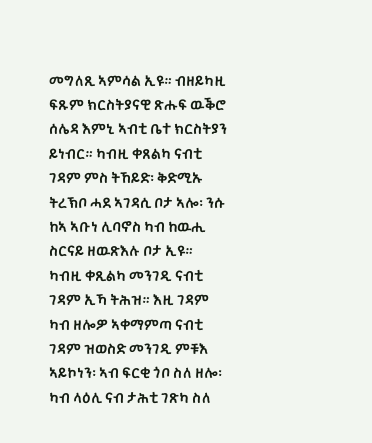መግለጺ ኣምሳል ኢዩ። ብዘይካዚ ፍጹም ክርስትያናዊ ጽሑፍ ዉቕሮ ሰሌዳ እምኒ ኣብቲ ቤተ ክርስትያን ይነብር። ካብዚ ቀጸልካ ናብቲ ገዳም ምስ ትኸይድ፡ ቅድሚኡ ትረኽቦ ሓደ ኣገዳሲ ቦታ ኣሎ፡ ንሱ ከኣ ኣቡነ ሊባኖስ ካብ ከዉሒ ስርናይ ዘዉጽእሉ ቦታ ኢዩ። ካብዚ ቀጺልካ መንገዲ ናብቲ ገዳም ኢኻ ትሕዝ። እዚ ገዳም ካብ ዘሎዎ ኣቀማምጣ ናብቲ ገዳም ዝወስድ መንገዲ ምቹእ ኣይኮነን፡ ኣብ ፍርቂ ጎቦ ስለ ዘሎ፡ ካብ ላዕሊ ናብ ታሕቲ ገጽካ ስለ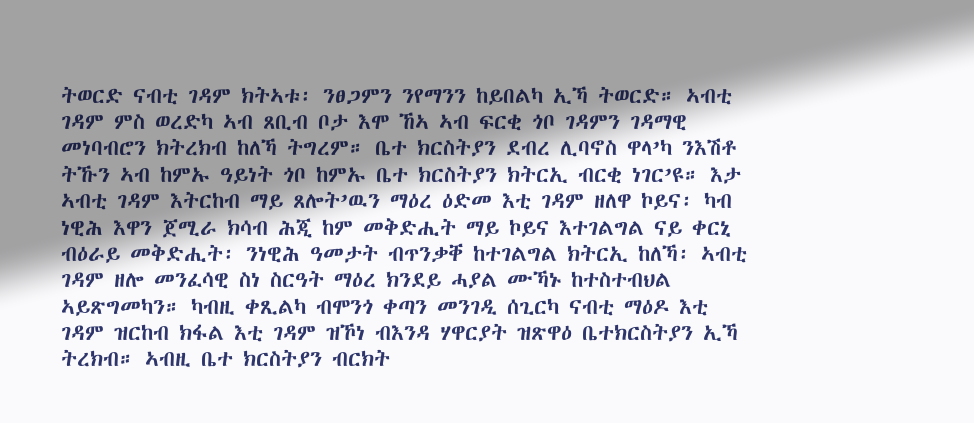ትወርድ ናብቲ ገዳም ክትኣቱ፡ ንፀጋምን ንየማንን ከይበልካ ኢኻ ትወርድ። ኣብቲ ገዳም ምስ ወረድካ ኣብ ጸቢብ ቦታ እሞ ኸኣ ኣብ ፍርቂ ጎቦ ገዳምን ገዳማዊ መነባብሮን ክትረክብ ከለኻ ትግረም። ቤተ ክርስትያን ደብረ ሊባኖስ ዋላ’ካ ንእሽቶ ትኹን ኣብ ከምኡ ዓይነት ጎቦ ከምኡ ቤተ ክርስትያን ክትርኢ ብርቂ ነገር’ዩ። እታ ኣብቲ ገዳም እትርከብ ማይ ጸሎት’ዉን ማዕረ ዕድመ እቲ ገዳም ዘለዋ ኮይና፡ ካብ ነዊሕ እዋን ጀሚራ ክሳብ ሕጂ ከም መቅድሒት ማይ ኮይና እተገልግል ናይ ቀርኒ ብዕራይ መቅድሒት፡ ንነዊሕ ዓመታት ብጥንቃቐ ከተገልግል ክትርኢ ከለኻ፡ ኣብቲ ገዳም ዘሎ መንፈሳዊ ስነ ስርዓት ማዕረ ክንደይ ሓያል ሙኻኑ ከተስተብህል ኣይጽግመካን። ካብዚ ቀጺልካ ብሞንጎ ቀጣን መንገዲ ሰጊርካ ናብቲ ማዕዶ እቲ ገዳም ዝርከብ ክፋል እቲ ገዳም ዝኾነ ብእንዳ ሃዋርያት ዝጽዋዕ ቤተክርስትያን ኢኻ ትረክብ። ኣብዚ ቤተ ክርስትያን ብርክት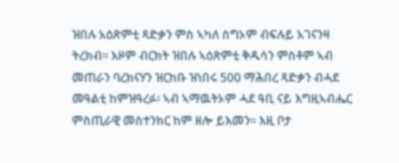ዝበሉ አዕጽምቲ ጻድቃን ምስ ኣካለ ስግኦም ብፍሉይ አገናንዛ ትረክብ። እዞም ብርክት ዝበሉ ኣዕጽምቲ ቅዱሳን ምስቶም ኣብ መጠራን ባረክናሃን ዝርከቡ ዝነበሩ 500 ማሕበረ ጻድቃን ብሓደ መዓልቲ ከምዝዓረፉ፡ ኣብ ኣማዉትኦም ሓደ ዓቢ ናይ እግዚኣብሔር ምስጢራዊ መስተንክር ከም ዘሎ ይእመን። እዚ ቦታ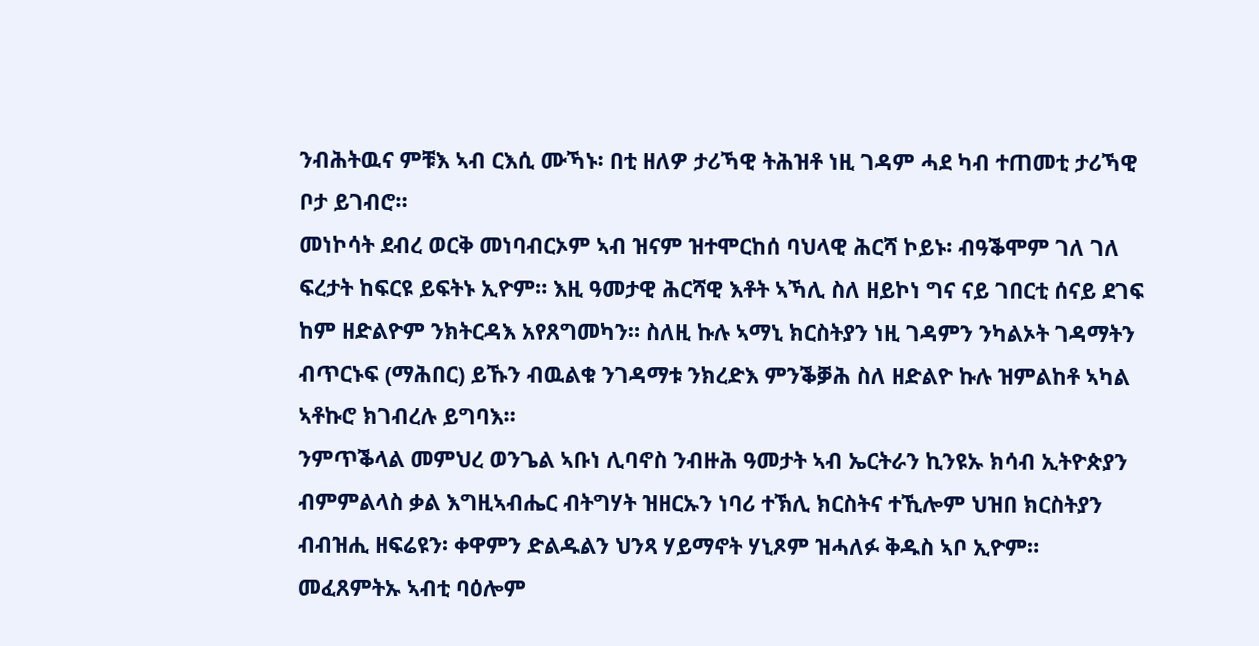ንብሕትዉና ምቹእ ኣብ ርእሲ ሙኻኑ፡ በቲ ዘለዎ ታሪኻዊ ትሕዝቶ ነዚ ገዳም ሓደ ካብ ተጠመቲ ታሪኻዊ ቦታ ይገብሮ።
መነኮሳት ደብረ ወርቅ መነባብርኦም ኣብ ዝናም ዝተሞርከሰ ባህላዊ ሕርሻ ኮይኑ፡ ብዓቕሞም ገለ ገለ ፍረታት ከፍርዩ ይፍትኑ ኢዮም። እዚ ዓመታዊ ሕርሻዊ እቶት ኣኻሊ ስለ ዘይኮነ ግና ናይ ገበርቲ ሰናይ ደገፍ ከም ዘድልዮም ንክትርዳእ አየጸግመካን። ስለዚ ኩሉ ኣማኒ ክርስትያን ነዚ ገዳምን ንካልኦት ገዳማትን ብጥርኑፍ (ማሕበር) ይኹን ብዉልቁ ንገዳማቱ ንክረድእ ምንቕቓሕ ስለ ዘድልዮ ኩሉ ዝምልከቶ ኣካል ኣቶኩሮ ክገብረሉ ይግባእ።
ንምጥቕላል መምህረ ወንጌል ኣቡነ ሊባኖስ ንብዙሕ ዓመታት ኣብ ኤርትራን ኪንዩኡ ክሳብ ኢትዮጵያን ብምምልላስ ቃል እግዚኣብሔር ብትግሃት ዝዘርኡን ነባሪ ተኽሊ ክርስትና ተኺሎም ህዝበ ክርስትያን ብብዝሒ ዘፍሬዩን፡ ቀዋምን ድልዱልን ህንጻ ሃይማኖት ሃኒጾም ዝሓለፉ ቅዱስ ኣቦ ኢዮም። መፈጸምትኡ ኣብቲ ባዕሎም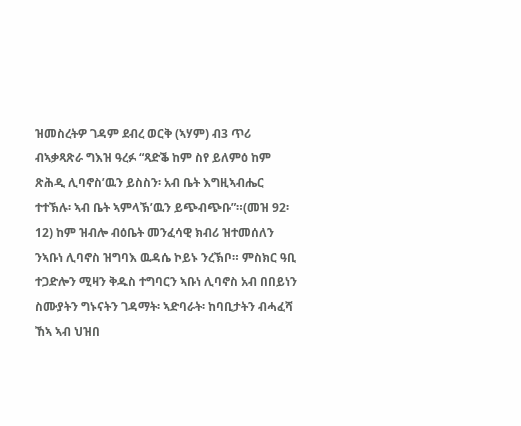ዝመስረትዎ ገዳም ደብረ ወርቅ (ኣሃም) ብ3 ጥሪ ብኣቃጻጽራ ግእዝ ዓረፉ “ጻድቕ ከም ስየ ይለምዕ ከም ጽሕዲ ሊባኖስ’ዉን ይስስን፡ አብ ቤት እግዚኣብሔር ተተኽሉ፡ ኣብ ቤት ኣምላኽ’ዉን ይጭብጭቡ”።(መዝ 92፡12) ከም ዝብሎ ብዕቤት መንፈሳዊ ክብሪ ዝተመሰለን ንኣቡነ ሊባኖስ ዝግባእ ዉዳሴ ኮይኑ ንረኽቦ። ምስክር ዓቢ ተጋድሎን ሚዛን ቅዱስ ተግባርን ኣቡነ ሊባኖስ አብ በበይነን ስሙያትን ግኑናትን ገዳማት፡ ኣድባራት፡ ከባቢታትን ብሓፈሻ ኸኣ ኣብ ህዝበ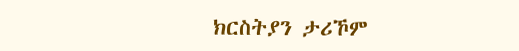ክርስትያን ታሪኾም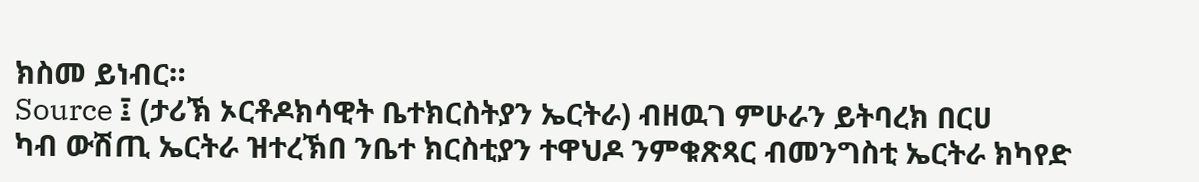ክስመ ይነብር።
Source ፤ (ታሪኽ ኦርቶዶክሳዊት ቤተክርስትያን ኤርትራ) ብዘዉገ ምሁራን ይትባረክ በርሀ
ካብ ውሽጢ ኤርትራ ዝተረኽበ ንቤተ ክርስቲያን ተዋህዶ ንምቁጽጻር ብመንግስቲ ኤርትራ ክካየድ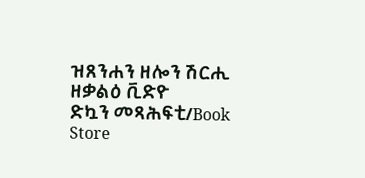ዝጸንሐን ዘሎን ሽርሒ ዘቃልዕ ቪድዮ
ድኳን መጻሕፍቲ/Book Store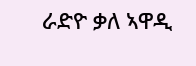ራድዮ ቃለ ኣዋዲ